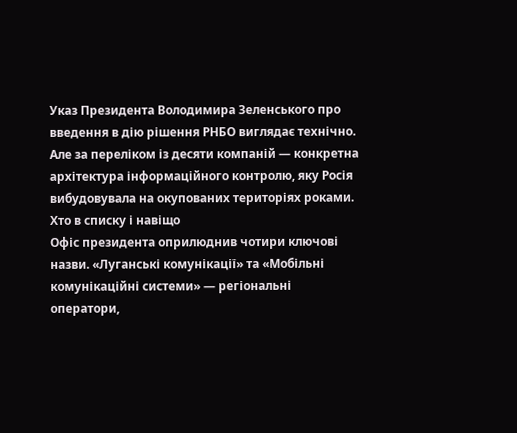Указ Президента Володимира Зеленського про введення в дію рішення РНБО виглядає технічно. Але за переліком із десяти компаній — конкретна архітектура інформаційного контролю, яку Росія вибудовувала на окупованих територіях роками.
Хто в списку і навіщо
Офіс президента оприлюднив чотири ключові назви. «Луганські комунікації» та «Мобільні комунікаційні системи» — регіональні оператори,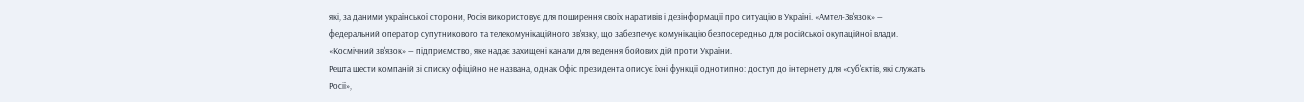які, за даними української сторони, Росія використовує для поширення своїх наративів і дезінформації про ситуацію в Україні. «Амтел-Зв'язок» — федеральний оператор супутникового та телекомунікаційного зв'язку, що забезпечує комунікацію безпосередньо для російської окупаційної влади. «Космічний зв'язок» — підприємство, яке надає захищені канали для ведення бойових дій проти України.
Решта шести компаній зі списку офіційно не названа, однак Офіс президента описує їхні функції однотипно: доступ до інтернету для «суб'єктів, які служать Росії»,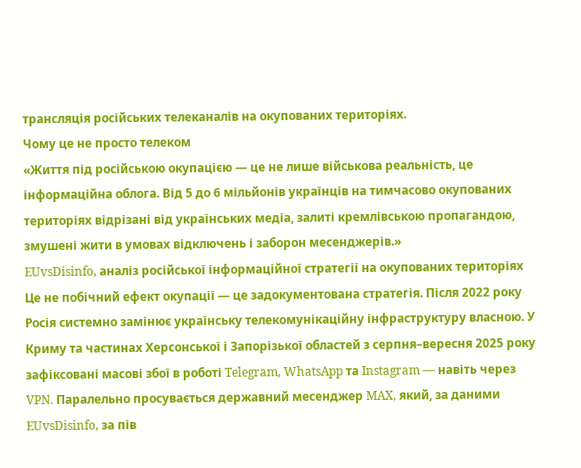трансляція російських телеканалів на окупованих територіях.
Чому це не просто телеком
«Життя під російською окупацією — це не лише військова реальність, це інформаційна облога. Від 5 до 6 мільйонів українців на тимчасово окупованих територіях відрізані від українських медіа, залиті кремлівською пропагандою, змушені жити в умовах відключень і заборон месенджерів.»
EUvsDisinfo, аналіз російської інформаційної стратегії на окупованих територіях
Це не побічний ефект окупації — це задокументована стратегія. Після 2022 року Росія системно замінює українську телекомунікаційну інфраструктуру власною. У Криму та частинах Херсонської і Запорізької областей з серпня–вересня 2025 року зафіксовані масові збої в роботі Telegram, WhatsApp та Instagram — навіть через VPN. Паралельно просувається державний месенджер MAX, який, за даними EUvsDisinfo, за пів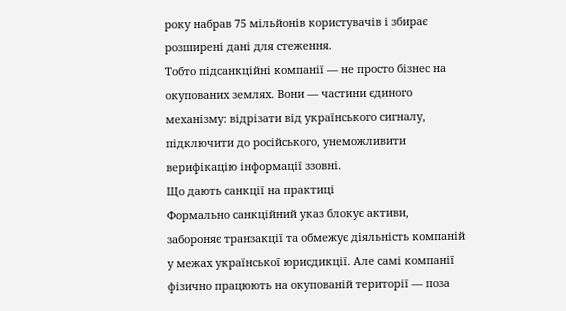року набрав 75 мільйонів користувачів і збирає розширені дані для стеження.
Тобто підсанкційні компанії — не просто бізнес на окупованих землях. Вони — частини єдиного механізму: відрізати від українського сигналу, підключити до російського, унеможливити верифікацію інформації ззовні.
Що дають санкції на практиці
Формально санкційний указ блокує активи, забороняє транзакції та обмежує діяльність компаній у межах української юрисдикції. Але самі компанії фізично працюють на окупованій території — поза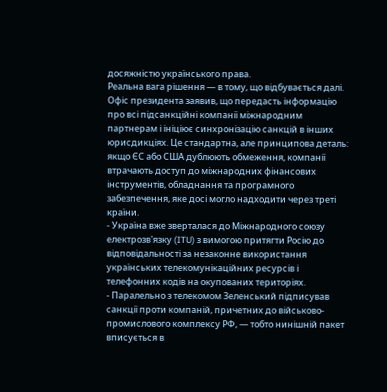досяжністю українського права.
Реальна вага рішення — в тому, що відбувається далі. Офіс президента заявив, що передасть інформацію про всі підсанкційні компанії міжнародним партнерам і ініціює синхронізацію санкцій в інших юрисдикціях. Це стандартна, але принципова деталь: якщо ЄС або США дублюють обмеження, компанії втрачають доступ до міжнародних фінансових інструментів, обладнання та програмного забезпечення, яке досі могло надходити через треті країни.
- Україна вже зверталася до Міжнародного союзу електрозв'язку (ITU) з вимогою притягти Росію до відповідальності за незаконне використання українських телекомунікаційних ресурсів і телефонних кодів на окупованих територіях.
- Паралельно з телекомом Зеленський підписував санкції проти компаній, причетних до військово-промислового комплексу РФ, — тобто нинішній пакет вписується в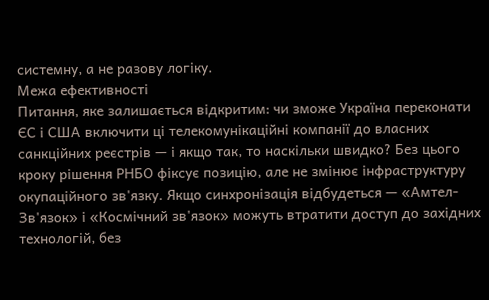системну, а не разову логіку.
Межа ефективності
Питання, яке залишається відкритим: чи зможе Україна переконати ЄС і США включити ці телекомунікаційні компанії до власних санкційних реєстрів — і якщо так, то наскільки швидко? Без цього кроку рішення РНБО фіксує позицію, але не змінює інфраструктуру окупаційного зв'язку. Якщо синхронізація відбудеться — «Амтел-Зв'язок» і «Космічний зв'язок» можуть втратити доступ до західних технологій, без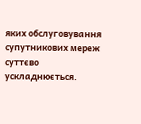яких обслуговування супутникових мереж суттєво ускладнюється.